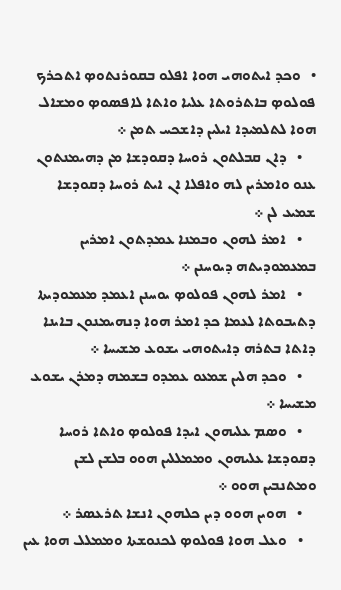•   ܘܟܕ ܐܝܬܘܗܝ ܗܘܐ ܐܦܠܘ ܒܩܘܪܢܬܘܤ ܐܬܟܪܟ ܦܘܠܘܤ ܒܐܬܪܘܬܐ ܥܠܝܐ ܘܐܬܐ ܠܐܦܤܘܤ ܘܡܫܐܠ ܗܘܐ ܠܬܠܡܝܕܐ ܐܝܠܝܢ ܕܐܫܟܚ ܬܡܢ ܀
    •   ܕܐܢ ܩܒܠܬܘܢ ܪܘܚܐ ܕܩܘܕܫܐ ܡܢ ܕܗܝܡܢܬܘܢ ܥܢܘ ܘܐܡܪܝܢ ܠܗ ܘܐܦܠܐ ܐܢ ܐܝܬ ܪܘܚܐ ܕܩܘܕܫܐ ܫܡܝܥ ܠܢ ܀
    •   ܐܡܪ ܠܗܘܢ ܘܒܡܢܐ ܥܡܕܬܘܢ ܐܡܪܝܢ ܒܡܥܡܘܕܝܬܗ ܕܝܘܚܢܢ ܀
    •   ܐܡܪ ܠܗܘܢ ܦܘܠܘܤ ܝܘܚܢܢ ܐܥܡܕ ܡܥܡܘܕܝܬܐ ܕܬܝܒܘܬܐ ܠܥܡܐ ܟܕ ܐܡܪ ܗܘܐ ܕܢܗܝܡܢܘܢ ܒܐܝܢܐ ܕܐܬܐ ܒܬܪܗ ܕܐܝܬܘܗܝ ܝܫܘܥ ܡܫܝܚܐ ܀
    •   ܘܟܕ ܗܠܝܢ ܫܡܥܘ ܥܡܕܘ ܒܫܡܗ ܕܡܪܢ ܝܫܘܥ ܡܫܝܚܐ ܀
    •   ܘܤܡ ܥܠܝܗܘܢ ܐܝܕܐ ܦܘܠܘܤ ܘܐܬܐ ܪܘܚܐ ܕܩܘܕܫܐ ܥܠܝܗܘܢ ܘܡܡܠܠܝܢ ܗܘܘ ܒܠܫܢ ܠܫܢ ܘܡܬܢܒܝܢ ܗܘܘ ܀
    •   ܗܘܝܢ ܗܘܘ ܕܝܢ ܟܠܗܘܢ ܐܢܫܐ ܬܪܥܤܪ ܀
    •   ܘܥܠ ܗܘܐ ܦܘܠܘܤ ܠܟܢܘܫܬܐ ܘܡܡܠܠ ܗܘܐ ܥܝܢ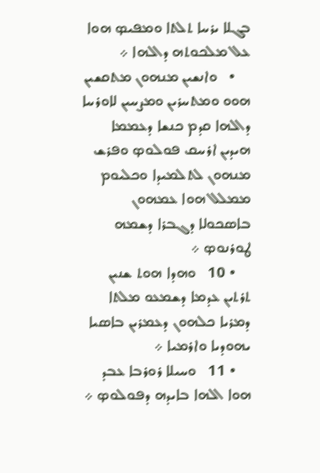ܒܓܠܐ ܝܪܚܐ ܬܠܬܐ ܘܡܦܝܤ ܗܘܐ ܥܠ ܡܠܟܘܬܗ ܕܐܠܗܐ ܀
    •   ܘܐܢܫܝܢ ܡܢܗܘܢ ܡܬܩܫܝܢ ܗܘܘ ܘܡܬܚܪܝܢ ܘܡܨܚܝܢ ܠܐܘܪܚܐ ܕܐܠܗܐ ܩܕܡ ܟܢܫܐ ܕܥܡܡܐ ܗܝܕܝܢ ܐܪܚܩ ܦܘܠܘܤ ܘܦܪܫ ܡܢܗܘܢ ܠܬܠܡܝܕܐ ܘܟܠܝܘܡ ܡܡܠܠ ܗܘܐ ܥܡܗܘܢ ܒܐܤܟܘܠܐ ܕܓܒܪܐ ܕܫܡܗ ܛܘܪܢܘܤ ܀
    • 10   ܘܗܕܐ ܗܘܬ ܫܢܝܢ ܬܪܬܝܢ ܥܕܡܐ ܕܫܡܥܘ ܡܠܬܐ ܕܡܪܝܐ ܟܠܗܘܢ ܕܥܡܪܝܢ ܒܐܤܝܐ ܝܗܘܕܝܐ ܘܐܪܡܝܐ ܀
    • 11   ܘܚܝܠܐ ܪܘܪܒܐ ܥܒܕ ܗܘܐ ܐܠܗܐ ܒܐܝܕܗ ܕܦܘܠܘܤ ܀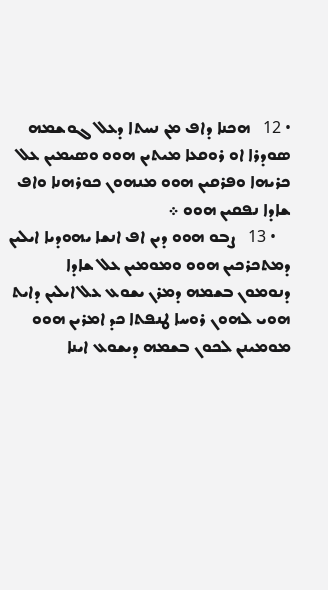• 12   ܗܟܢܐ ܕܐܦ ܡܢ ܢܚܬܐ ܕܥܠ ܓܘܫܡܗ ܤܘܕܪܐ ܐܘ ܪܘܩܥܐ ܡܝܬܝܢ ܗܘܘ ܘܤܝܡܝܢ ܥܠ ܟܪܝܗܐ ܘܦܪܩܝܢ ܗܘܘ ܡܢܗܘܢ ܟܘܪܗܢܐ ܘܐܦ ܫܐܕܐ ܢܦܩܝܢ ܗܘܘ ܀
    • 13   ܨܒܘ ܗܘܘ ܕܝܢ ܐܦ ܐܢܫܐ ܝܗܘܕܝܐ ܐܝܠܝܢ ܕܡܬܟܪܟܝܢ ܗܘܘ ܘܡܘܡܝܢ ܥܠ ܫܐܕܐ ܕܢܘܡܘܢ ܒܫܡܗ ܕܡܪܢ ܝܫܘܥ ܥܠ ܐܝܠܝܢ ܕܐܝܬ ܗܘܝ ܠܗܘܢ ܪܘܚܐ ܛܢܦܬܐ ܟܕ ܐܡܪܝܢ ܗܘܘ ܡܘܡܝܢܢ ܠܟܘܢ ܒܫܡܗ ܕܝܫܘܥ ܐܝܢܐ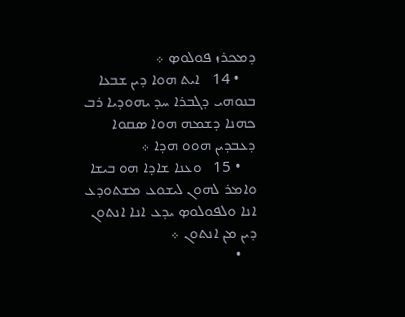ܕܡܟܪܙ ܦܘܠܘܤ ܀
    • 14   ܐܝܬ ܗܘܐ ܕܝܢ ܫܒܥܐ ܒܢܘܗܝ ܕܓܒܪܐ ܚܕ ܝܗܘܕܝܐ ܪܒ ܟܗܢܐ ܕܫܡܗ ܗܘܐ ܤܩܘܐ ܕܥܒܕܝܢ ܗܘܘ ܗܕܐ ܀
    • 15   ܘܥܢܐ ܫܐܕܐ ܗܘ ܒܝܫܐ ܘܐܡܪ ܠܗܘܢ ܠܝܫܘܥ ܡܫܬܘܕܥ ܐܢܐ ܘܠܦܘܠܘܤ ܝܕܥ ܐܢܐ ܐܢܬܘܢ ܕܝܢ ܡܢ ܐܢܬܘܢ ܀
    •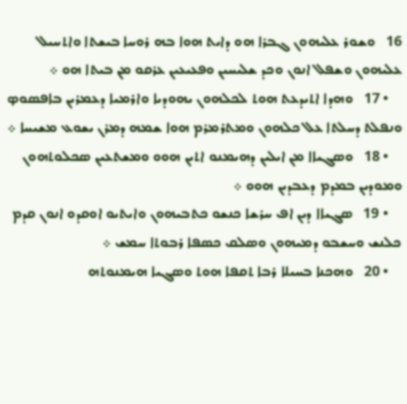16   ܘܫܘܪ ܥܠܝܗܘܢ ܓܒܪܐ ܗܘ ܕܐܝܬ ܗܘܐ ܒܗ ܪܘܚܐ ܒܝܫܬܐ ܘܐܬܚܝܠ ܥܠܝܗܘܢ ܘܫܦܠ ܐܢܘܢ ܘܟܕ ܫܠܝܚܝܢ ܘܦܥܝܥܝܢ ܥܪܩܘ ܡܢ ܒܝܬܐ ܗܘ ܀
    • 17   ܘܗܕܐ ܐܬܝܕܥܬ ܗܘܬ ܠܟܠܗܘܢ ܝܗܘܕܝܐ ܘܐܪܡܝܐ ܕܥܡܪܝܢ ܒܐܦܤܘܤ ܘܢܦܠܬ ܕܚܠܬܐ ܥܠ ܟܠܗܘܢ ܘܡܬܪܡܪܡ ܗܘܐ ܫܡܗ ܕܡܪܢ ܝܫܘܥ ܡܫܝܚܐ ܀
    • 18   ܘܤܓܝܐܐ ܡܢ ܐܝܠܝܢ ܕܗܝܡܢܘ ܐܬܝܢ ܗܘܘ ܘܡܫܬܥܝܢ ܤܟܠܘܬܗܘܢ ܘܡܘܕܝܢ ܒܡܕܡ ܕܥܒܕܝܢ ܗܘܘ ܀
    • 19   ܤܓܝܐܐ ܕܝܢ ܐܦ ܚܪܫܐ ܟܢܫܘ ܟܬܒܝܗܘܢ ܘܐܝܬܝܘ ܐܘܩܕܘ ܐܢܘܢ ܩܕܡ ܟܠܢܫ ܘܚܫܒܘ ܕܡܝܗܘܢ ܘܤܠܩ ܟܤܦܐ ܪܒܘܬܐ ܚܡܫ ܀
    • 20   ܘܗܟܢܐ ܒܚܝܠܐ ܪܒܐ ܬܩܦܐ ܗܘܬ ܘܤܓܝܐ ܗܝܡܢܘܬܗ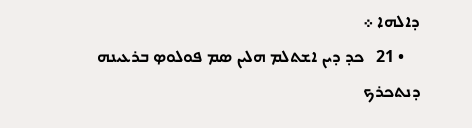ܕܐܠܗܐ ܀
    • 21   ܟܕ ܕܝܢ ܐܫܬܠܡ ܗܠܝܢ ܤܡ ܦܘܠܘܤ ܒܪܥܝܢܗ ܕܢܬܟܪܟ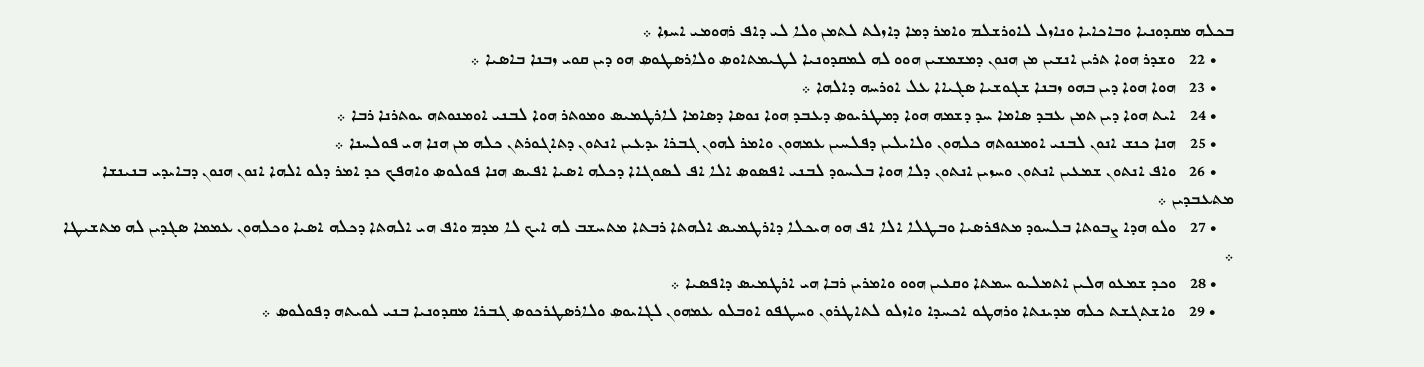ܒܟܠܗ ܡܩܕܘܢܝܐ ܘܒܐܟܐܝܐ ܘܢܐܙܠ ܠܐܘܪܫܠܡ ܘܐܡܪ ܕܡܐ ܕܐܙܠܬ ܠܬܡܢ ܘܠܐ ܠܝ ܕܐܦ ܪܗܘܡܝ ܐܚܙܐ ܀
    • 22   ܘܫܕܪ ܗܘܐ ܬܪܝܢ ܐܢܫܝܢ ܡܢ ܗܢܘܢ ܕܡܫܡܫܝܢ ܗܘܘ ܠܗ ܠܡܩܕܘܢܝܐ ܠܛܝܡܬܐܘܤ ܘܠܐܪܤܛܘܤ ܗܘ ܕܝܢ ܩܘܝ ܙܒܢܐ ܒܐܤܝܐ ܀
    • 23   ܗܘܐ ܗܘܐ ܕܝܢ ܒܗܘ ܙܒܢܐ ܫܓܘܫܝܐ ܤܓܝܐܐ ܥܠ ܐܘܪܚܗ ܕܐܠܗܐ ܀
    • 24   ܐܝܬ ܗܘܐ ܕܝܢ ܬܡܢ ܥܒܕ ܤܐܡܐ ܚܕ ܕܫܡܗ ܗܘܐ ܕܡܛܪܝܘܤ ܕܥܒܕ ܗܘܐ ܢܘܤܐ ܕܤܐܡܐ ܠܐܪܛܡܝܤ ܘܡܘܬܪ ܗܘܐ ܠܒܢܝ ܐܘܡܢܘܬܗ ܝܘܬܪܢܐ ܪܒܐ ܀
    • 25   ܗܢܐ ܟܢܫ ܐܢܘܢ ܠܒܢܝ ܐܘܡܢܘܬܗ ܟܠܗܘܢ ܘܠܐܝܠܝܢ ܕܦܠܚܝܢ ܥܡܗܘܢ ܘܐܡܪ ܠܗܘܢ ܓܒܪܐ ܝܕܥܝܢ ܐܢܬܘܢ ܕܬܐܓܘܪܬܢ ܟܠܗ ܡܢ ܗܢܐ ܗܝ ܦܘܠܚܢܐ ܀
    • 26   ܘܐܦ ܐܢܬܘܢ ܫܡܥܝܢ ܐܢܬܘܢ ܘܚܙܝܢ ܐܢܬܘܢ ܕܠܐ ܗܘܐ ܒܠܚܘܕ ܠܒܢܝ ܐܦܤܘܤ ܐܠܐ ܐܦ ܠܤܘܓܐܐ ܕܟܠܗ ܐܤܝܐ ܐܦܝܤ ܗܢܐ ܦܘܠܘܤ ܘܐܗܦܟ ܟܕ ܐܡܪ ܕܠܘ ܐܠܗܐ ܐܢܘܢ ܗܢܘܢ ܕܒܐܝܕܝ ܒܢܝܢܫܐ ܡܬܥܒܕܝܢ ܀
    • 27   ܘܠܘ ܗܕܐ ܨܒܘܬܐ ܒܠܚܘܕ ܡܬܦܪܤܝܐ ܘܒܛܠܐ ܐܠܐ ܐܦ ܗܘ ܗܝܟܠܐ ܕܐܪܛܡܝܤ ܐܠܗܬܐ ܪܒܬܐ ܡܬܚܫܒ ܠܗ ܐܝܟ ܠܐ ܡܕܡ ܘܐܦ ܗܝ ܐܠܗܬܐ ܕܟܠܗ ܐܤܝܐ ܘܟܠܗܘܢ ܥܡܡܐ ܤܓܕܝܢ ܠܗ ܡܬܫܝܛܐ ܀
    • 28   ܘܟܕ ܫܡܥܘ ܗܠܝܢ ܐܬܡܠܝܘ ܚܡܬܐ ܘܩܥܝܢ ܗܘܘ ܘܐܡܪܝܢ ܪܒܐ ܗܝ ܐܪܛܡܝܤ ܕܐܦܤܝܐ ܀
    • 29   ܘܐܫܬܓܫܬ ܟܠܗ ܡܕܝܢܬܐ ܘܪܗܛܘ ܐܟܚܕܐ ܘܐܙܠܘ ܠܬܐܛܪܘܢ ܘܚܛܦܘ ܐܘܒܠܘ ܥܡܗܘܢ ܠܓܐܝܘܤ ܘܠܐܪܤܛܪܟܘܤ ܓܒܪܐ ܡܩܕܘܢܝܐ ܒܢܝ ܠܘܝܬܗ ܕܦܘܠܘܤ ܀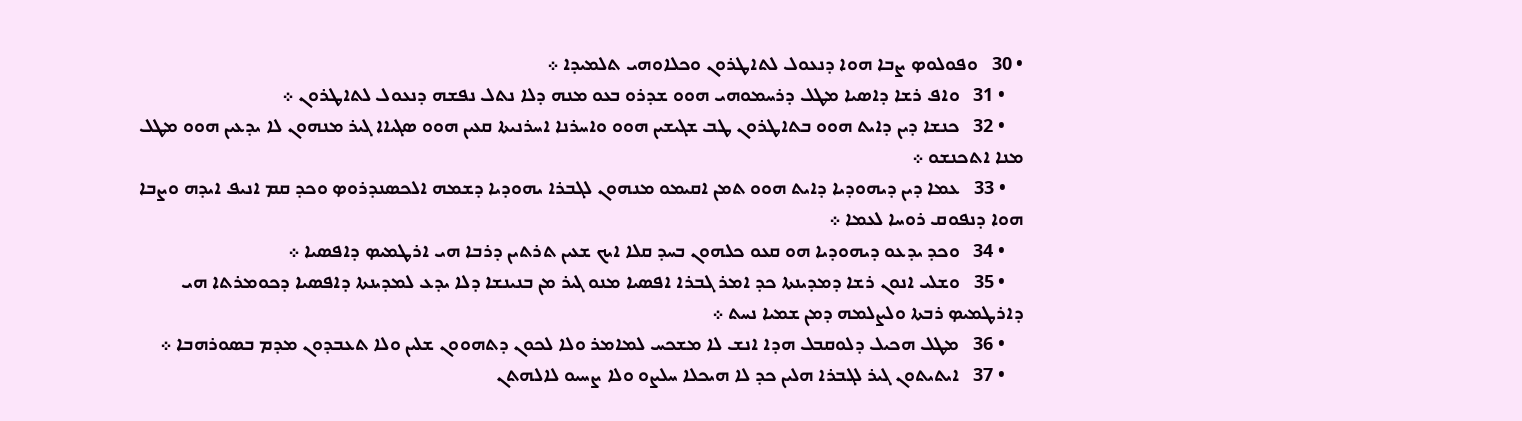• 30   ܘܦܘܠܘܤ ܨܒܐ ܗܘܐ ܕܢܥܘܠ ܠܬܐܛܪܘܢ ܘܟܠܐܘܗܝ ܬܠܡܝܕܐ ܀
    • 31   ܘܐܦ ܪܫܐ ܕܐܤܝܐ ܡܛܠ ܕܪܚܡܘܗܝ ܗܘܘ ܫܕܪܘ ܒܥܘ ܡܢܗ ܕܠܐ ܢܬܠ ܢܦܫܗ ܕܢܥܘܠ ܠܬܐܛܪܘܢ ܀
    • 32   ܟܢܫܐ ܕܝܢ ܕܐܝܬ ܗܘܘ ܒܬܐܛܪܘܢ ܛܒ ܫܓܝܫܝܢ ܗܘܘ ܘܐܚܪܢܐ ܐܚܪܢܝܬܐ ܩܥܝܢ ܗܘܘ ܤܓܝܐܐ ܓܝܪ ܡܢܗܘܢ ܠܐ ܝܕܥܝܢ ܗܘܘ ܡܛܠ ܡܢܐ ܐܬܟܢܫܘ ܀
    • 33   ܥܡܐ ܕܝܢ ܕܝܗܘܕܝܐ ܕܐܝܬ ܗܘܘ ܬܡܢ ܐܩܝܡܘ ܡܢܗܘܢ ܠܓܒܪܐ ܝܗܘܕܝܐ ܕܫܡܗ ܐܠܟܤܢܕܪܘܤ ܘܟܕ ܩܡ ܐܢܝܦ ܐܝܕܗ ܘܨܒܐ ܗܘܐ ܕܢܦܘܩ ܪܘܚܐ ܠܥܡܐ ܀
    • 34   ܘܟܕ ܝܕܥܘ ܕܝܗܘܕܝܐ ܗܘ ܩܥܘ ܟܠܗܘܢ ܒܚܕ ܩܠܐ ܐܝܟ ܫܥܝܢ ܬܪܬܝܢ ܕܪܒܐ ܗܝ ܐܪܛܡܝܤ ܕܐܦܤܝܐ ܀
    • 35   ܘܫܠܝ ܐܢܘܢ ܪܫܐ ܕܡܕܝܢܬܐ ܟܕ ܐܡܪ ܓܒܪܐ ܐܦܤܝܐ ܡܢܘ ܓܝܪ ܡܢ ܒܢܝܢܫܐ ܕܠܐ ܝܕܥ ܠܡܕܝܢܬܐ ܕܐܦܤܝܐ ܕܟܘܡܪܬܐ ܗܝ ܕܐܪܛܡܝܤ ܪܒܬܐ ܘܠܨܠܡܗ ܕܡܢ ܫܡܝܐ ܢܚܬ ܀
    • 36   ܡܛܠ ܗܟܝܠ ܕܠܘܩܒܠ ܗܕܐ ܐܢܫ ܠܐ ܡܫܟܚ ܠܡܐܡܪ ܘܠܐ ܠܟܘܢ ܕܬܗܘܘܢ ܫܠܝܢ ܘܠܐ ܬܥܒܕܘܢ ܡܕܡ ܒܤܘܪܗܒܐ ܀
    • 37   ܐܝܬܝܬܘܢ ܓܝܪ ܠܓܒܪܐ ܗܠܝܢ ܟܕ ܠܐ ܗܝܟܠܐ ܚܠܨܘ ܘܠܐ ܨܚܝܘ ܠܐܠܗܬܢ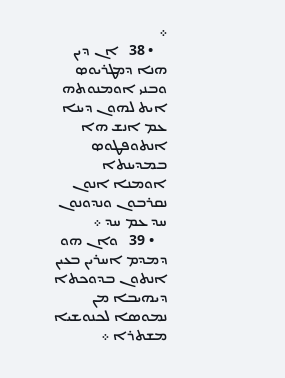܀
    • 38   ܐܢ ܕܝܢ ܗܢܐ ܕܡܛܪܝܘܤ ܘܒܢܝ ܐܘܡܢܘܬܗ ܐܝܬ ܠܗܘܢ ܕܝܢܐ ܥܡ ܐܢܫ ܗܐ ܐܢܬܘܦܛܘܤ ܒܡܕܝܢܬܐ ܐܘܡܢܐ ܐܢܘܢ ܢܩܪܒܘܢ ܘܢܕܘܢܘܢ ܚܕ ܥܡ ܚܕ ܀
    • 39   ܘܐܢ ܗܘ ܕܡܕܡ ܐܚܪܝܢ ܒܥܝܢ ܐܢܬܘܢ ܒܕܘܟܬܐ ܕܝܗܝܒܐ ܡܢ ܢܡܘܤܐ ܠܟܢܘܫܝܐ ܡܫܬܪܐ ܀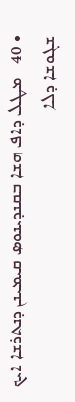• 40   ܡܛܠ ܕܐܦ ܗܫܐ ܒܩܢܕܝܢܘܤ ܩܝܡܝܢܢ ܕܢܬܪܫܐ ܐܝܟ ܫܓܘܫܐ ܕܠܐ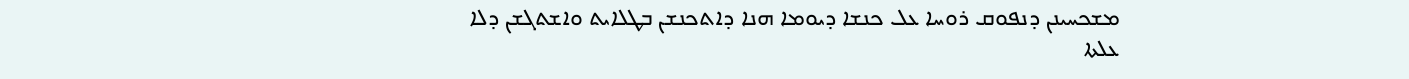ܡܫܟܚܝܢܢ ܕܢܦܘܩ ܪܘܚܐ ܥܠ ܟܢܫܐ ܕܝܘܡܐ ܗܢܐ ܕܐܬܟܢܫܢ ܒܛܠܐܝܬ ܘܐܫܬܓܫܢ ܕܠܐ ܥܠܬܐ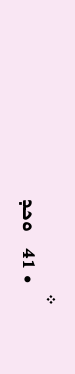܀
    • 41   ܘܟܕ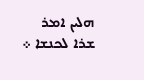ܗܠܝܢ ܐܡܪ ܫܪܐ ܠܟܢܫܐ ܀